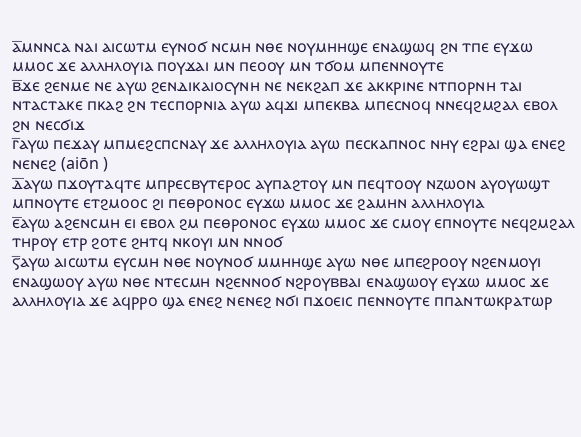ⲁ̅ⲙⲛⲛⲥⲁ ⲛⲁⲓ ⲁⲓⲥⲱⲧⲙ ⲉⲩⲛⲟϭ ⲛⲥⲙⲏ ⲛⲑⲉ ⲛⲟⲩⲙⲏⲏϣⲉ ⲉⲛⲁϣⲱϥ ϩⲛ ⲧⲡⲉ ⲉⲩϫⲱ ⲙⲙⲟⲥ ϫⲉ ⲁⲗⲗⲏⲗⲟⲩⲓⲁ ⲡⲟⲩϫⲁⲓ ⲙⲛ ⲡⲉⲟⲟⲩ ⲙⲛ ⲧϭⲟⲙ ⲙⲡⲉⲛⲛⲟⲩⲧⲉ
ⲃ̅ϫⲉ ϩⲉⲛⲙⲉ ⲛⲉ ⲁⲩⲱ ϩⲉⲛⲇⲓⲕⲁⲓⲟⲥⲩⲛⲏ ⲛⲉ ⲛⲉⲕϩⲁⲡ ϫⲉ ⲁⲕⲕⲣⲓⲛⲉ ⲛⲧⲡⲟⲣⲛⲏ ⲧⲁⲓ ⲛⲧⲁⲥⲧⲁⲕⲉ ⲡⲕⲁϩ ϩⲛ ⲧⲉⲥⲡⲟⲣⲛⲓⲁ ⲁⲩⲱ ⲁϥϫⲓ ⲙⲡⲉⲕⲃⲁ ⲙⲡⲉⲥⲛⲟϥ ⲛⲛⲉϥϩⲙϩⲁⲗ ⲉⲃⲟⲗ ϩⲛ ⲛⲉⲥϭⲓϫ
ⲅ̅ⲁⲩⲱ ⲡⲉϫⲁⲩ ⲙⲡⲙⲉϩⲥⲡⲥⲛⲁⲩ ϫⲉ ⲁⲗⲗⲏⲗⲟⲩⲓⲁ ⲁⲩⲱ ⲡⲉⲥⲕⲁⲡⲛⲟⲥ ⲛⲏⲩ ⲉϩⲣⲁⲓ ϣⲁ ⲉⲛⲉϩ ⲛⲉⲛⲉϩ (aiōn )
ⲇ̅ⲁⲩⲱ ⲡϫⲟⲩⲧⲁϥⲧⲉ ⲙⲡⲣⲉⲥⲃⲩⲧⲉⲣⲟⲥ ⲁⲩⲡⲁϩⲧⲟⲩ ⲙⲛ ⲡⲉϥⲧⲟⲟⲩ ⲛⲍⲱⲟⲛ ⲁⲩⲟⲩⲱϣⲧ ⲙⲡⲛⲟⲩⲧⲉ ⲉⲧϩⲙⲟⲟⲥ ϩⲓ ⲡⲉⲑⲣⲟⲛⲟⲥ ⲉⲩϫⲱ ⲙⲙⲟⲥ ϫⲉ ϩⲁⲙⲏⲛ ⲁⲗⲗⲏⲗⲟⲩⲓⲁ
ⲉ̅ⲁⲩⲱ ⲁϩⲉⲛⲥⲙⲏ ⲉⲓ ⲉⲃⲟⲗ ϩⲙ ⲡⲉⲑⲣⲟⲛⲟⲥ ⲉⲩϫⲱ ⲙⲙⲟⲥ ϫⲉ ⲥⲙⲟⲩ ⲉⲡⲛⲟⲩⲧⲉ ⲛⲉϥϩⲙϩⲁⲗ ⲧⲏⲣⲟⲩ ⲉⲧⲣ ϩⲟⲧⲉ ϩⲏⲧϥ ⲛⲕⲟⲩⲓ ⲙⲛ ⲛⲛⲟϭ
ⲋ̅ⲁⲩⲱ ⲁⲓⲥⲱⲧⲙ ⲉⲩⲥⲙⲏ ⲛⲑⲉ ⲛⲟⲩⲛⲟϭ ⲙⲙⲏⲏϣⲉ ⲁⲩⲱ ⲛⲑⲉ ⲙⲡⲉϩⲣⲟⲟⲩ ⲛϩⲉⲛⲙⲟⲩⲓ ⲉⲛⲁϣⲱⲟⲩ ⲁⲩⲱ ⲛⲑⲉ ⲛⲧⲉⲥⲙⲏ ⲛϩⲉⲛⲛⲟϭ ⲛϩⲣⲟⲩⲃⲃⲁⲓ ⲉⲛⲁϣⲱⲟⲩ ⲉⲩϫⲱ ⲙⲙⲟⲥ ϫⲉ ⲁⲗⲗⲏⲗⲟⲩⲓⲁ ϫⲉ ⲁϥⲣⲣⲟ ϣⲁ ⲉⲛⲉϩ ⲛⲉⲛⲉϩ ⲛϭⲓ ⲡϫⲟⲉⲓⲥ ⲡⲉⲛⲛⲟⲩⲧⲉ ⲡⲡⲁⲛⲧⲱⲕⲣⲁⲧⲱⲣ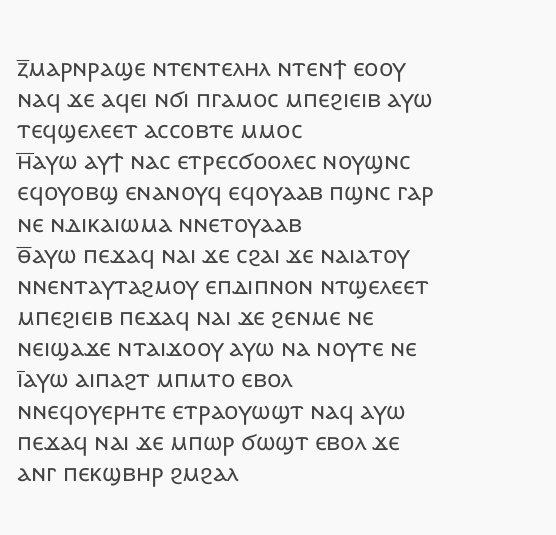ⲍ̅ⲙⲁⲣⲛⲣⲁϣⲉ ⲛⲧⲉⲛⲧⲉⲗⲏⲗ ⲛⲧⲉⲛϯ ⲉⲟⲟⲩ ⲛⲁϥ ϫⲉ ⲁϥⲉⲓ ⲛϭⲓ ⲡⲅⲁⲙⲟⲥ ⲙⲡⲉϩⲓⲉⲓⲃ ⲁⲩⲱ ⲧⲉϥϣⲉⲗⲉⲉⲧ ⲁⲥⲥⲟⲃⲧⲉ ⲙⲙⲟⲥ
ⲏ̅ⲁⲩⲱ ⲁⲩϯ ⲛⲁⲥ ⲉⲧⲣⲉⲥϭⲟⲟⲗⲉⲥ ⲛⲟⲩϣⲛⲥ ⲉϥⲟⲩⲟⲃϣ ⲉⲛⲁⲛⲟⲩϥ ⲉϥⲟⲩⲁⲁⲃ ⲡϣⲛⲥ ⲅⲁⲣ ⲛⲉ ⲛⲇⲓⲕⲁⲓⲱⲙⲁ ⲛⲛⲉⲧⲟⲩⲁⲁⲃ
ⲑ̅ⲁⲩⲱ ⲡⲉϫⲁϥ ⲛⲁⲓ ϫⲉ ⲥϩⲁⲓ ϫⲉ ⲛⲁⲓⲁⲧⲟⲩ ⲛⲛⲉⲛⲧⲁⲩⲧⲁϩⲙⲟⲩ ⲉⲡⲇⲓⲡⲛⲟⲛ ⲛⲧϣⲉⲗⲉⲉⲧ ⲙⲡⲉϩⲓⲉⲓⲃ ⲡⲉϫⲁϥ ⲛⲁⲓ ϫⲉ ϩⲉⲛⲙⲉ ⲛⲉ ⲛⲉⲓϣⲁϫⲉ ⲛⲧⲁⲓϫⲟⲟⲩ ⲁⲩⲱ ⲛⲁ ⲛⲟⲩⲧⲉ ⲛⲉ
ⲓ̅ⲁⲩⲱ ⲁⲓⲡⲁϩⲧ ⲙⲡⲙⲧⲟ ⲉⲃⲟⲗ ⲛⲛⲉϥⲟⲩⲉⲣⲏⲧⲉ ⲉⲧⲣⲁⲟⲩⲱϣⲧ ⲛⲁϥ ⲁⲩⲱ ⲡⲉϫⲁϥ ⲛⲁⲓ ϫⲉ ⲙⲡⲱⲣ ϭⲱϣⲧ ⲉⲃⲟⲗ ϫⲉ ⲁⲛⲅ ⲡⲉⲕϣⲃⲏⲣ ϩⲙϩⲁⲗ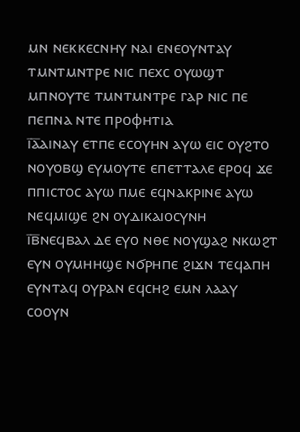ⲙⲛ ⲛⲉⲕⲕⲉⲥⲛⲏⲩ ⲛⲁⲓ ⲉⲛⲉⲟⲩⲛⲧⲁⲩ ⲧⲙⲛⲧⲙⲛⲧⲣⲉ ⲛⲓⲥ ⲡⲉⲭⲥ ⲟⲩⲱϣⲧ ⲙⲡⲛⲟⲩⲧⲉ ⲧⲙⲛⲧⲙⲛⲧⲣⲉ ⲅⲁⲣ ⲛⲓⲥ ⲡⲉ ⲡⲉⲡⲛⲁ ⲛⲧⲉ ⲡⲣⲟⲫⲏⲧⲓⲁ
ⲓ̅ⲁ̅ⲁⲓⲛⲁⲩ ⲉⲧⲡⲉ ⲉⲥⲟⲩⲏⲛ ⲁⲩⲱ ⲉⲓⲥ ⲟⲩϩⲧⲟ ⲛⲟⲩⲟⲃϣ ⲉⲩⲙⲟⲩⲧⲉ ⲉⲡⲉⲧⲧⲁⲗⲉ ⲉⲣⲟϥ ϫⲉ ⲡⲡⲓⲥⲧⲟⲥ ⲁⲩⲱ ⲡⲙⲉ ⲉϥⲛⲁⲕⲣⲓⲛⲉ ⲁⲩⲱ ⲛⲉϥⲙⲓϣⲉ ϩⲛ ⲟⲩⲇⲓⲕⲁⲓⲟⲥⲩⲛⲏ
ⲓ̅ⲃ̅ⲛⲉϥⲃⲁⲗ ⲇⲉ ⲉⲩⲟ ⲛⲑⲉ ⲛⲟⲩϣⲁϩ ⲛⲕⲱϩⲧ ⲉⲩⲛ ⲟⲩⲙⲏⲏϣⲉ ⲛϭⲣⲏⲡⲉ ϩⲓϫⲛ ⲧⲉϥⲁⲡⲏ ⲉⲩⲛⲧⲁϥ ⲟⲩⲣⲁⲛ ⲉϥⲥⲏϩ ⲉⲙⲛ ⲗⲁⲁⲩ ⲥⲟⲟⲩⲛ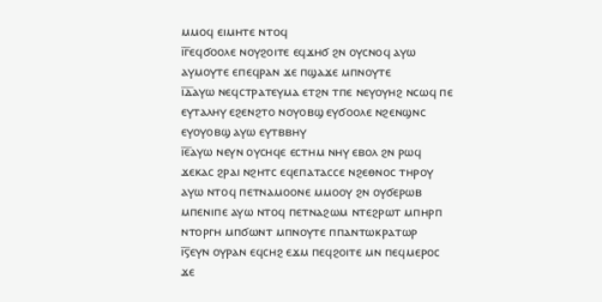ⲙⲙⲟϥ ⲉⲓⲙⲏⲧⲉ ⲛⲧⲟϥ
ⲓ̅ⲅ̅ⲉϥϭⲟⲟⲗⲉ ⲛⲟⲩϩⲟⲓⲧⲉ ⲉϥϫⲏϭ ϩⲛ ⲟⲩⲥⲛⲟϥ ⲁⲩⲱ ⲁⲩⲙⲟⲩⲧⲉ ⲉⲡⲉϥⲣⲁⲛ ϫⲉ ⲡϣⲁϫⲉ ⲙⲡⲛⲟⲩⲧⲉ
ⲓ̅ⲇ̅ⲁⲩⲱ ⲛⲉϥⲥⲧⲣⲁⲧⲉⲩⲙⲁ ⲉⲧϩⲛ ⲧⲡⲉ ⲛⲉⲩⲟⲩⲏϩ ⲛⲥⲱϥ ⲡⲉ ⲉⲩⲧⲁⲗⲏⲩ ⲉϩⲉⲛϩⲧⲟ ⲛⲟⲩⲟⲃϣ ⲉⲩϭⲟⲟⲗⲉ ⲛϩⲉⲛϣⲛⲥ ⲉⲩⲟⲩⲟⲃϣ ⲁⲩⲱ ⲉⲩⲧⲃⲃⲏⲩ
ⲓ̅ⲉ̅ⲁⲩⲱ ⲛⲉⲩⲛ ⲟⲩⲥⲏϥⲉ ⲉⲥⲧⲏⲙ ⲛⲏⲩ ⲉⲃⲟⲗ ϩⲛ ⲣⲱϥ ϫⲉⲕⲁⲥ ϩⲣⲁⲓ ⲛϩⲏⲧⲥ ⲉϥⲉⲡⲁⲧⲁⲥⲥⲉ ⲛϩⲉⲑⲛⲟⲥ ⲧⲏⲣⲟⲩ ⲁⲩⲱ ⲛⲧⲟϥ ⲡⲉⲧⲛⲁⲙⲟⲟⲛⲉ ⲙⲙⲟⲟⲩ ϩⲛ ⲟⲩϭⲉⲣⲱⲃ ⲙⲡⲉⲛⲓⲡⲉ ⲁⲩⲱ ⲛⲧⲟϥ ⲡⲉⲧⲛⲁϩⲱⲙ ⲛⲧⲉϩⲣⲱⲧ ⲙⲡⲏⲣⲡ ⲛⲧⲟⲣⲅⲏ ⲙⲡϭⲱⲛⲧ ⲙⲡⲛⲟⲩⲧⲉ ⲡⲡⲁⲛⲧⲱⲕⲣⲁⲧⲱⲣ
ⲓ̅ⲋ̅ⲉⲩⲛ ⲟⲩⲣⲁⲛ ⲉϥⲥⲏϩ ⲉϫⲙ ⲡⲉϥϩⲟⲓⲧⲉ ⲙⲛ ⲡⲉϥⲙⲉⲣⲟⲥ ϫⲉ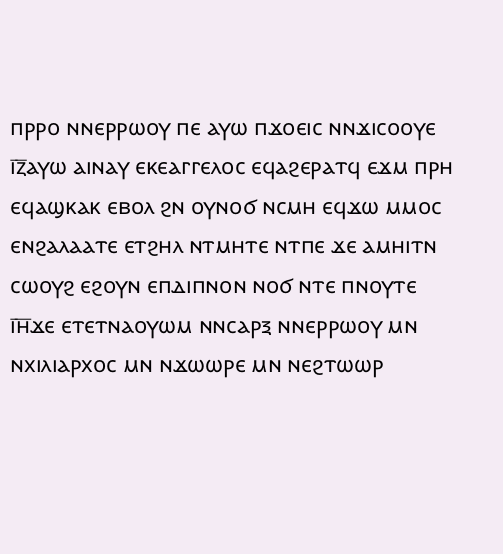ⲡⲣⲣⲟ ⲛⲛⲉⲣⲣⲱⲟⲩ ⲡⲉ ⲁⲩⲱ ⲡϫⲟⲉⲓⲥ ⲛⲛϫⲓⲥⲟⲟⲩⲉ
ⲓ̅ⲍ̅ⲁⲩⲱ ⲁⲓⲛⲁⲩ ⲉⲕⲉⲁⲅⲅⲉⲗⲟⲥ ⲉϥⲁϩⲉⲣⲁⲧϥ ⲉϫⲙ ⲡⲣⲏ ⲉϥⲁϣⲕⲁⲕ ⲉⲃⲟⲗ ϩⲛ ⲟⲩⲛⲟϭ ⲛⲥⲙⲏ ⲉϥϫⲱ ⲙⲙⲟⲥ ⲉⲛϩⲁⲗⲁⲁⲧⲉ ⲉⲧϩⲏⲗ ⲛⲧⲙⲏⲧⲉ ⲛⲧⲡⲉ ϫⲉ ⲁⲙⲏⲓⲧⲛ ⲥⲱⲟⲩϩ ⲉϩⲟⲩⲛ ⲉⲡⲇⲓⲡⲛⲟⲛ ⲛⲟϭ ⲛⲧⲉ ⲡⲛⲟⲩⲧⲉ
ⲓ̅ⲏ̅ϫⲉ ⲉⲧⲉⲧⲛⲁⲟⲩⲱⲙ ⲛⲛⲥⲁⲣⲝ ⲛⲛⲉⲣⲣⲱⲟⲩ ⲙⲛ ⲛⲭⲓⲗⲓⲁⲣⲭⲟⲥ ⲙⲛ ⲛϫⲱⲱⲣⲉ ⲙⲛ ⲛⲉϩⲧⲱⲱⲣ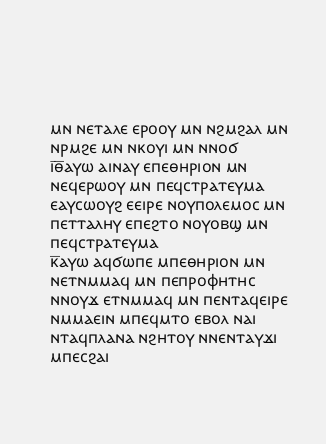ⲙⲛ ⲛⲉⲧⲁⲗⲉ ⲉⲣⲟⲟⲩ ⲙⲛ ⲛϩⲙϩⲁⲗ ⲙⲛ ⲛⲣⲙϩⲉ ⲙⲛ ⲛⲕⲟⲩⲓ ⲙⲛ ⲛⲛⲟϭ
ⲓ̅ⲑ̅ⲁⲩⲱ ⲁⲓⲛⲁⲩ ⲉⲡⲉⲑⲏⲣⲓⲟⲛ ⲙⲛ ⲛⲉϥⲉⲣⲱⲟⲩ ⲙⲛ ⲡⲉϥⲥⲧⲣⲁⲧⲉⲩⲙⲁ ⲉⲁⲩⲥⲱⲟⲩϩ ⲉⲉⲓⲣⲉ ⲛⲟⲩⲡⲟⲗⲉⲙⲟⲥ ⲙⲛ ⲡⲉⲧⲧⲁⲗⲏⲩ ⲉⲡⲉϩⲧⲟ ⲛⲟⲩⲟⲃϣ ⲙⲛ ⲡⲉϥⲥⲧⲣⲁⲧⲉⲩⲙⲁ
ⲕ̅ⲁⲩⲱ ⲁϥϭⲱⲡⲉ ⲙⲡⲉⲑⲏⲣⲓⲟⲛ ⲙⲛ ⲛⲉⲧⲛⲙⲙⲁϥ ⲙⲛ ⲡⲉⲡⲣⲟⲫⲏⲧⲏⲥ ⲛⲛⲟⲩϫ ⲉⲧⲛⲙⲙⲁϥ ⲙⲛ ⲡⲉⲛⲧⲁϥⲉⲓⲣⲉ ⲛⲙⲙⲁⲉⲓⲛ ⲙⲡⲉϥⲙⲧⲟ ⲉⲃⲟⲗ ⲛⲁⲓ ⲛⲧⲁϥⲡⲗⲁⲛⲁ ⲛϩⲏⲧⲟⲩ ⲛⲛⲉⲛⲧⲁⲩϫⲓ ⲙⲡⲉⲥϩⲁⲓ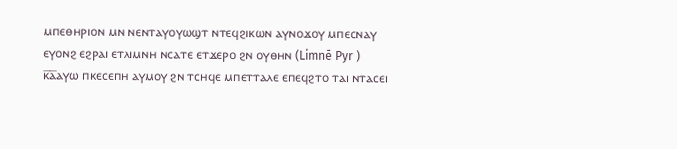ⲙⲡⲉⲑⲏⲣⲓⲟⲛ ⲙⲛ ⲛⲉⲛⲧⲁⲩⲟⲩⲱϣⲧ ⲛⲧⲉϥϩⲓⲕⲱⲛ ⲁⲩⲛⲟϫⲟⲩ ⲙⲡⲉⲥⲛⲁⲩ ⲉⲩⲟⲛϩ ⲉϩⲣⲁⲓ ⲉⲧⲗⲓⲙⲛⲏ ⲛⲥⲁⲧⲉ ⲉⲧϫⲉⲣⲟ ϩⲛ ⲟⲩⲑⲏⲛ (Limnē Pyr )
ⲕ̅ⲁ̅ⲁⲩⲱ ⲡⲕⲉⲥⲉⲡⲏ ⲁⲩⲙⲟⲩ ϩⲛ ⲧⲥⲏϥⲉ ⲙⲡⲉⲧⲧⲁⲗⲉ ⲉⲡⲉϥϩⲧⲟ ⲧⲁⲓ ⲛⲧⲁⲥⲉⲓ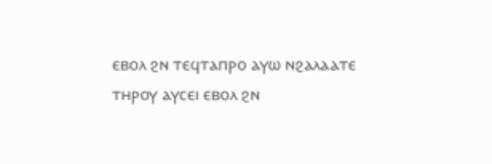ⲉⲃⲟⲗ ϩⲛ ⲧⲉϥⲧⲁⲡⲣⲟ ⲁⲩⲱ ⲛϩⲁⲗⲁⲁⲧⲉ ⲧⲏⲣⲟⲩ ⲁⲩⲥⲉⲓ ⲉⲃⲟⲗ ϩⲛ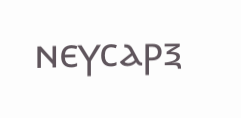ⲛⲉⲩⲥⲁⲣⲝ